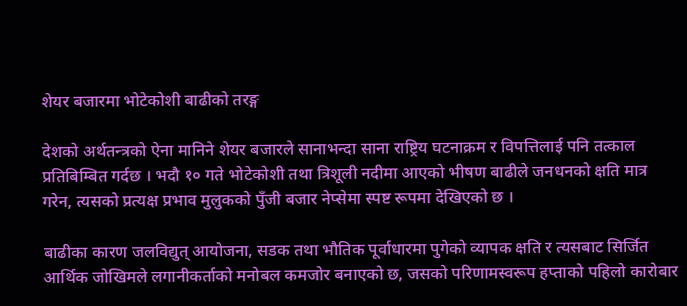शेयर बजारमा भोटेकोशी बाढीको तरङ्ग

देशको अर्थतन्त्रको ऐना मानिने शेयर बजारले सानाभन्दा साना राष्ट्रिय घटनाक्रम र विपत्तिलाई पनि तत्काल प्रतिबिम्बित गर्दछ । भदौ १० गते भोटेकोशी तथा त्रिशूली नदीमा आएको भीषण बाढीले जनधनको क्षति मात्र गरेन, त्यसको प्रत्यक्ष प्रभाव मुलुकको पुँजी बजार नेप्सेमा स्पष्ट रूपमा देखिएको छ ।

बाढीका कारण जलविद्युत् आयोजना, सडक तथा भौतिक पूर्वाधारमा पुगेको व्यापक क्षति र त्यसबाट सिर्जित आर्थिक जोखिमले लगानीकर्ताको मनोबल कमजोर बनाएको छ, जसको परिणामस्वरूप हप्ताको पहिलो कारोबार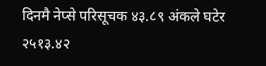दिनमै नेप्से परिसूचक ४३.८९ अंकले घटेर २५१३.४२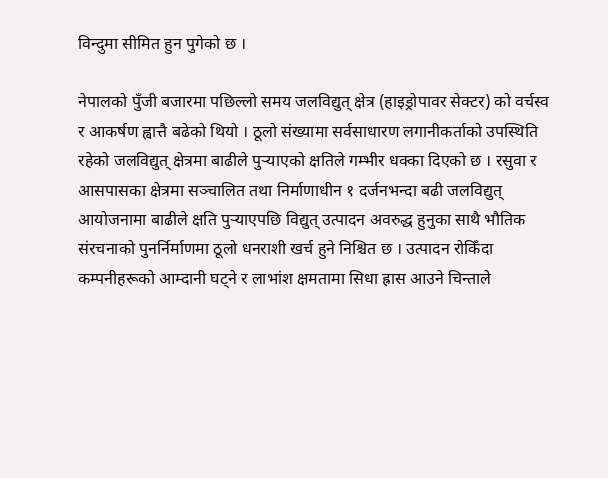विन्दुमा सीमित हुन पुगेको छ ।

नेपालको पुँजी बजारमा पछिल्लो समय जलविद्युत् क्षेत्र (हाइड्रोपावर सेक्टर) को वर्चस्व र आकर्षण ह्वात्तै बढेको थियो । ठूलो संख्यामा सर्वसाधारण लगानीकर्ताको उपस्थिति रहेको जलविद्युत् क्षेत्रमा बाढीले पुर्‍याएको क्षतिले गम्भीर धक्का दिएको छ । रसुवा र आसपासका क्षेत्रमा सञ्चालित तथा निर्माणाधीन १ दर्जनभन्दा बढी जलविद्युत् आयोजनामा बाढीले क्षति पुर्‍याएपछि विद्युत् उत्पादन अवरुद्ध हुनुका साथै भौतिक संरचनाको पुनर्निर्माणमा ठूलो धनराशी खर्च हुने निश्चित छ । उत्पादन रोकिँदा कम्पनीहरूको आम्दानी घट्ने र लाभांश क्षमतामा सिधा ह्रास आउने चिन्ताले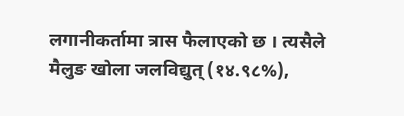लगानीकर्तामा त्रास फैलाएको छ । त्यसैले मैलुङ खोला जलविद्युत् (१४.९८%),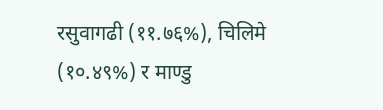रसुवागढी (११.७६%), चिलिमे (१०.४९%) र माण्डु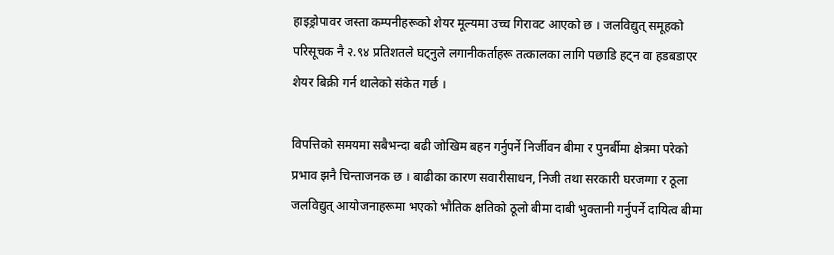हाइड्रोपावर जस्ता कम्पनीहरूको शेयर मूल्यमा उच्च गिरावट आएको छ । जलविद्युत् समूहको परिसूचक नै २.९४ प्रतिशतले घट्नुले लगानीकर्ताहरू तत्कालका लागि पछाडि हट्न वा हडबडाएर शेयर बिक्री गर्न थालेको संकेत गर्छ ।

विपत्तिको समयमा सबैभन्दा बढी जोखिम बहन गर्नुपर्ने निर्जीवन बीमा र पुनर्बीमा क्षेत्रमा परेको प्रभाव झनै चिन्ताजनक छ । बाढीका कारण सवारीसाधन, निजी तथा सरकारी घरजग्गा र ठूला जलविद्युत् आयोजनाहरूमा भएको भौतिक क्षतिको ठूलो बीमा दाबी भुक्तानी गर्नुपर्ने दायित्व बीमा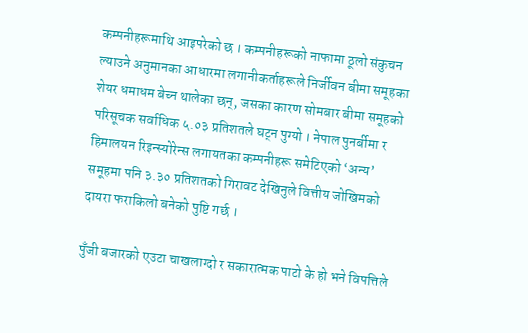कम्पनीहरूमाथि आइपरेको छ । कम्पनीहरूको नाफामा ठूलो संकुचन ल्याउने अनुमानका आधारमा लगानीकर्ताहरूले निर्जीवन बीमा समूहका शेयर धमाधम बेच्न थालेका छन्, जसका कारण सोमबार बीमा समूहको परिसूचक सर्वाधिक ५.०३ प्रतिशतले घट्न पुग्यो । नेपाल पुनर्बीमा र हिमालयन रिइन्स्योरेन्स लगायतका कम्पनीहरू समेटिएको ‘अन्य’ समूहमा पनि ३.३० प्रतिशतको गिरावट देखिनुले वित्तीय जोखिमको दायरा फराकिलो बनेको पुष्टि गर्छ ।

पुँजी बजारको एउटा चाखलाग्दो र सकारात्मक पाटो के हो भने विपत्तिले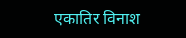एकातिर विनाश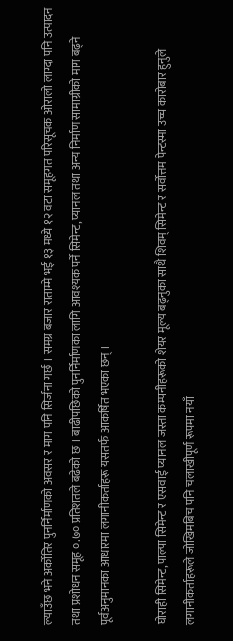ल्याउँछ भने अर्कोतिर पुनर्निर्माणको अवसर र माग पनि सिर्जना गर्छ । समग्र बजार राताम्मे भई १३ मध्ये १२ वटा समूहगत परिसूचक ओरालो लाग्दा पनि उत्पादन तथा प्रशोधन समूह ०.७० प्रतिशतले बढेको छ । बाढीपछिको पुनर्निर्माणका लागि आवश्यक पर्ने सिमेन्ट, प्यानल तथा अन्य निर्माण सामाग्रीको माग बढ्ने पूर्वअनुमानका आधारमा लगानीकर्ताहरू यसतर्फ आकर्षित भएका छन् ।

घोराही सिमेन्ट, पाल्पा सिमेन्ट र एसवाई प्यानल जस्ता कम्पनीहरूको शेयर मूल्य बढ्नुका साथै शिवम् सिमेन्ट र सर्वोत्तम पेन्टस्मा उच्च कारोबार हुनुले लगानीकर्ताहरूले जोखिमबिच पनि चलाखीपूर्ण रूपमा नयाँ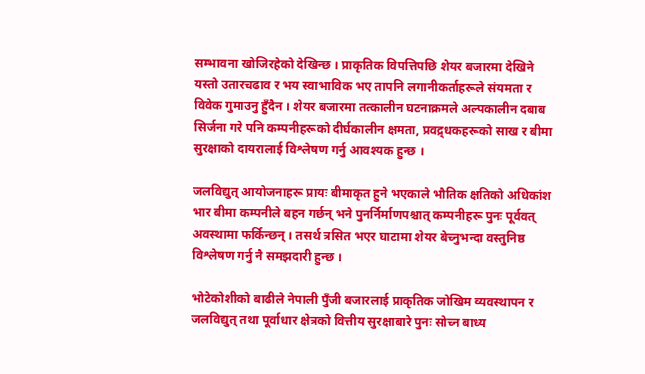सम्भावना खोजिरहेको देखिन्छ । प्राकृतिक विपत्तिपछि शेयर बजारमा देखिने यस्तो उतारचढाव र भय स्वाभाविक भए तापनि लगानीकर्ताहरूले संयमता र विवेक गुमाउनु हुँदैन । शेयर बजारमा तत्कालीन घटनाक्रमले अल्पकालीन दबाब सिर्जना गरे पनि कम्पनीहरूको दीर्घकालीन क्षमता, प्रवद्र्धकहरूको साख र बीमा सुरक्षाको दायरालाई विश्लेषण गर्नु आवश्यक हुन्छ ।

जलविद्युत् आयोजनाहरू प्रायः बीमाकृत हुने भएकाले भौतिक क्षतिको अधिकांश भार बीमा कम्पनीले बहन गर्छन् भने पुनर्निर्माणपश्चात् कम्पनीहरू पुनः पूर्ववत् अवस्थामा फर्किन्छन् । तसर्थ त्रसित भएर घाटामा शेयर बेच्नुभन्दा वस्तुनिष्ठ विश्लेषण गर्नु नै समझदारी हुन्छ ।

भोटेकोशीको बाढीले नेपाली पुँजी बजारलाई प्राकृतिक जोखिम व्यवस्थापन र जलविद्युत् तथा पूर्वाधार क्षेत्रको वित्तीय सुरक्षाबारे पुनः सोच्न बाध्य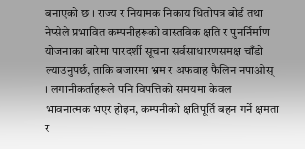बनाएको छ । राज्य र नियामक निकाय धितोपत्र बोर्ड तथा नेप्सेले प्रभावित कम्पनीहरूको वास्तविक क्षति र पुनर्निर्माण योजनाका बारेमा पारदर्शी सूचना सर्वसाधारणसमक्ष चाँडो ल्याउनुपर्छ, ताकि बजारमा भ्रम र अफवाह फैलिन नपाओस् । लगानीकर्ताहरूले पनि विपत्तिको समयमा केवल भावनात्मक भएर होइन, कम्पनीको क्षतिपूर्ति बहन गर्ने क्षमता र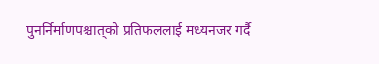पुनर्निर्माणपश्चात्‌को प्रतिफललाई मध्यनजर गर्दै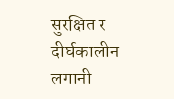सुरक्षित र दीर्घकालीन लगानी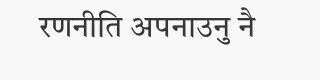रणनीति अपनाउनु नै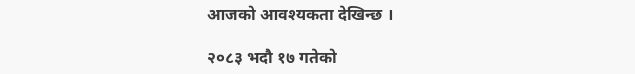आजको आवश्यकता देखिन्छ ।

२०८३ भदौ १७ गतेको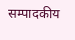सम्पादकीय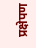प्रक्षेपण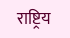राष्ट्रिय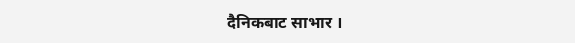दैनिकबाट साभार ।